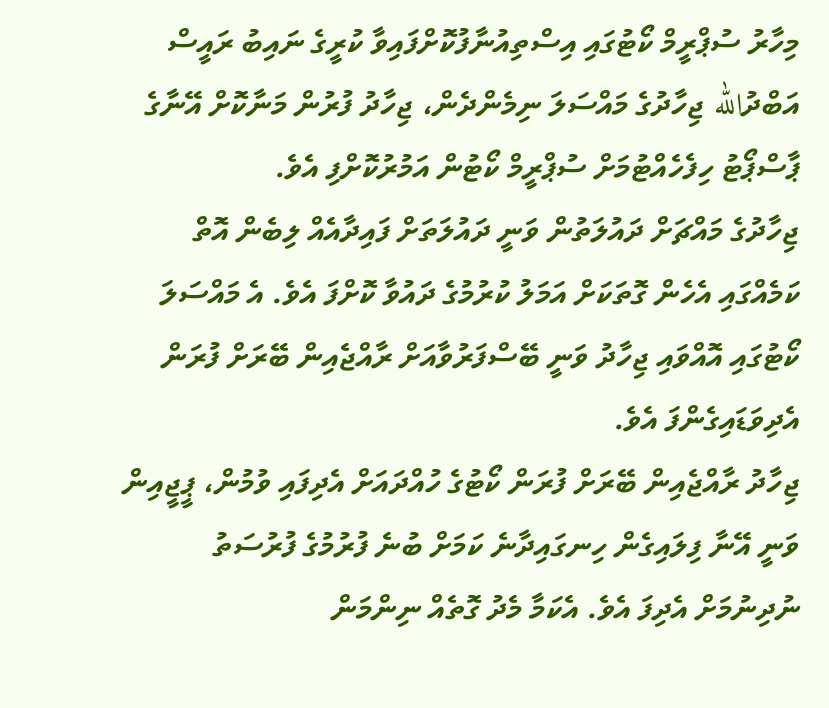މިހާރު ސުޕްރީމް ކޯޓުގައި އިސްތިއުނާފުކޮށްފައިވާ ކުރީގެ ނައިބު ރައީސް އަބްދުالله ޖިހާދުގެ މައްސަލަ ނިމެންދެން، ޖިހާދު ފުރުން މަނާކޮށް އޭނާގެ ޕާސްޕޯޓު ހިފެހެއްޓުމަށް ސުޕްރީމް ކޯޓުން އަމުރުކޮށްފި އެވެ.
ޖިހާދުގެ މައްޗަށް ދައުލަތުން ވަނީ ދައުލަތަށް ފައިދާއެއް ލިބެން އޮތް ކަމެއްގައި އެހެން ގޮތަކަށް އަމަލު ކުރުމުގެ ދައުވާ ކޮށްފަ އެވެ. އެ މައްސަލަ ކޯޓުގައި އޮއްވައި ޖިހާދު ވަނީ ބޭސްފަރުވާއަށް ރާއްޖެއިން ބޭރަށް ފުރަން އެދިވަޑައިގެންފަ އެވެ.
ޖިހާދު ރާއްޖެއިން ބޭރަށް ފުރަން ކޯޓުގެ ހުއްދައަށް އެދިފައި ވުމުން، ޕީޖީއިން ވަނީ އޭނާ ފިލައިގެން ހިނގައިދާނެ ކަމަށް ބުނެ ފުރުމުގެ ފުރުސަތު ނުދިނުމަށް އެދިފަ އެވެ. އެކަމާ މެދު ގޮތެއް ނިންމަން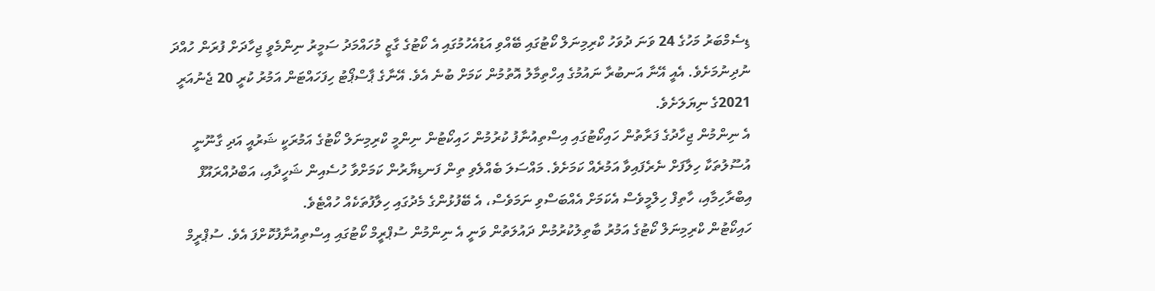ޑިސެމްބަރު މަހުގެ 24 ވަނަ ދުވަހު ކްރިމިނަލް ކޯޓުގައި ބޭއްވި އަޑުއެހުމުގައި އެ ކޯޓުގެ ގާޒީ މުހައްމަދު ސަމީރު ނިންމެވީ ޖިހާދަށް ފުރަން ހުއްދަ ނުދިނުމަށެވެ. އެއީ އޭނާ އަނބުރާ ނައުމުގެ އިހްތިމާލު އޮތުމުން ކަމަށް ބުނެ އެވެ. އޭނާގެ ޕާސްޕޯޓު ހިފަހައްޓަން އަމުރު ކުރީ 20 ޖެނުއަރީ 2021ގެ ނިޔަލަށެވެ.
އެ ނިންމުން ޖިހާދުގެ ފަރާތުން ހައިކޯޓުގައި އިސްތިއުނާފު ކުރުމުން ހައިކޯޓުން ނިންމީ ކްރިމިނަލް ކޯޓުގެ އަމުރަކީ ޝަރުއީ އަދި ގާނޫނީ އުސޫލުތަކާ ހިލާފަށް ނެރެފައިވާ އަމުރެއް ކަމަށެވެ. މައްސަލަ ބެއްލެވި ތިން ފަނޑިޔާރުން ކަމަށްވާ ހުސެއިން ޝަހީދާއި، އަބްދުއްރައޫފް އިބްރާހިމާއި، ހާތިފް ހިލްމީވެސް އެކަމަށް އެއްބަސްވި ނަމަވެސް، އެ ބޭފުޅުންގެ މެދުގައި ހިލާފުތަކެއް ހުއްޓެވެ.
ހައިކޯޓުން ކްރިމިނަލް ކޯޓުގެ އަމުރު ބާތިލުކުރުމުން ދައުލަތުން ވަނީ އެ ނިންމުން ސުޕްރީމް ކޯޓުގައި އިސްތިއުނާފުކޮށްފަ އެވެ. ސުޕްރީމް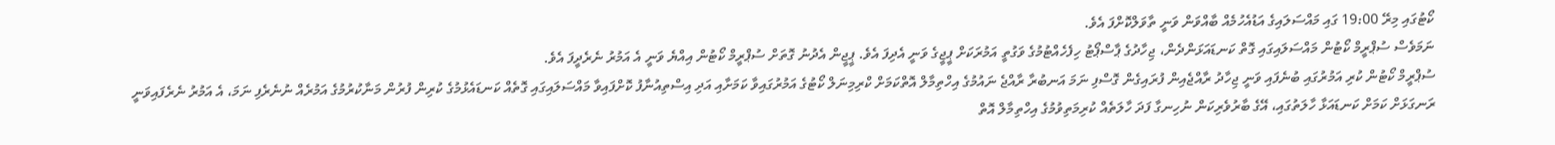ކޯޓުގައި މިރޭ 19:00 ގައި މައްސަލައިގެ އަޑުއެހުމެއް ބާއްވަން ވަނީ ތާވަލްކޮށްފަ އެވެ.
ނަމަވެސް ސުޕްރީމް ކޯޓުން މައްސަލައިގައި ގޮތް ކަނޑައަޅަންދެން، ޖިހާދުގެ ޕާސްޕޯޓު ހިފެހެއްޓުމުގެ ވަގުތީ އަމުރަކަށް ޕީޖީގެ ވަނީ އެދިފަ އެވެ. ޕީޖީން އެދުނު ގޮތަށް ސުޕްރީމް ކޯޓުން އިއްޔެ ވަނީ އެ އަމުރު ނެރެދީފަ އެވެ.
ސުޕްރީމް ކޯޓުން ކުރި އަމުރުގައި ބުނެފައި ވަނީ ޖިހާދު ރާއްޖެއިން ފުރައިގެން ގޮސްފި ނަމަ އަނބުރާ ރާއްޖެ ނައުމުގެ އިހްތިމާލް އޮތްކަމަށް ކްރިމިނަލް ކޯޓުގެ އަމުރުގައިވާ ކަމަށާއި އަދި އިސްތިއުނާފު ކޮށްފައިވާ މައްސަލައިގައި ގޮތެއް ކަނޑައެޅުމުގެ ކުރިން ފުރުން މަނާކުރުމުގެ އަމުރެއް ނުނެރެފި ނަމަ، އެ އަމުރު ނެރެފައިވަނީ ރަނގަޅަށް ކަމަށް ކަނޑައަޅާ ހާލަތުގައި، އޭގެ ބާރުވެރިކަން ނުހިނގާ ފަދަ ހާލަތެއް ކުރިމަތިވުމުގެ އިހްތިމާލް އޮތް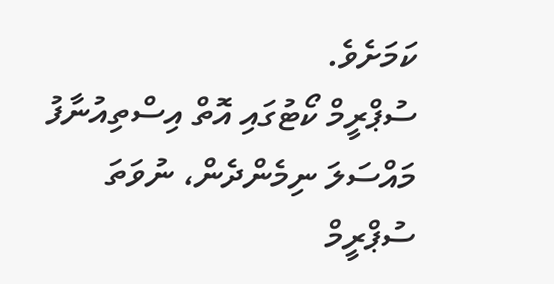ކަމަށެވެ.
ސުޕްރީމް ކޯޓުގައި އޮތް އިސްތިއުނާފު މައްސަލަ ނިމެންދެން، ނުވަތަ ސުޕްރީމް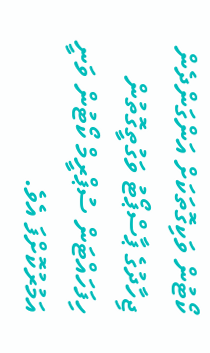ކޯޓުން ވަކިގޮތަކަށް އަންގަންދެން ޖިހާދުގެ ޕާސްޕޯޓު ވަގުތީގޮތުން ހިފަހައްޓަން ސުޕްރީމް ކޯޓުން ވަނީ އަމުރުކޮށްފަ އެވެ.